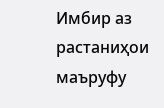Имбир аз растаниҳои маъруфу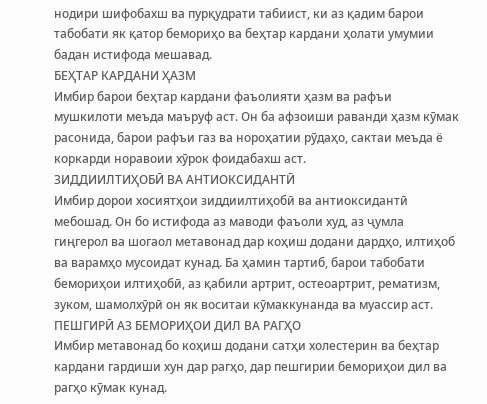нодири шифобахш ва пурқудрати табиист, ки аз қадим барои табобати як қатор бемориҳо ва беҳтар кардани ҳолати умумии бадан истифода мешавад.
БЕҲТАР КАРДАНИ ҲАЗМ
Имбир барои беҳтар кардани фаъолияти ҳазм ва рафъи мушкилоти меъда маъруф аст. Он ба афзоиши раванди ҳазм кӯмак расонида, барои рафъи газ ва нороҳатии рӯдаҳо, сактаи меъда ё коркарди норавоии хӯрок фоидабахш аст.
ЗИДДИИЛТИҲОБӢ ВА АНТИОКСИДАНТӢ
Имбир дорои хосиятҳои зиддиилтиҳобӣ ва антиоксидантӣ мебошад. Он бо истифода аз маводи фаъоли худ, аз ҷумла гиңгерол ва шогаол метавонад дар коҳиш додани дардҳо, илтиҳоб ва варамҳо мусоидат кунад. Ба ҳамин тартиб, барои табобати бемориҳои илтиҳобӣ, аз қабили артрит, остеоартрит, рематизм, зуком, шамолхӯрӣ он як воситаи кӯмаккунанда ва муассир аст.
ПЕШГИРӢ АЗ БЕМОРИҲОИ ДИЛ ВА РАГҲО
Имбир метавонад бо коҳиш додани сатҳи холестерин ва беҳтар кардани гардиши хун дар рагҳо, дар пешгирии бемориҳои дил ва рагҳо кӯмак кунад.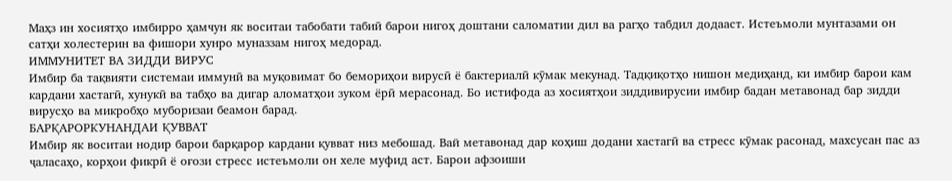Маҳз ин хосиятҳо имбирро ҳамчун як воситаи табобати табиӣ барои нигоҳ доштани саломатии дил ва рагҳо табдил додааст. Истеъмоли мунтазами он сатҳи холестерин ва фишори хунро муназзам нигоҳ медорад.
ИММУНИТЕТ ВА ЗИДДИ ВИРУС
Имбир ба тақвияти системаи иммунӣ ва муқовимат бо бемориҳои вирусӣ ё бактериалӣ кӯмак мекунад. Тадқиқотҳо нишон медиҳанд, ки имбир барои кам кардани хастагӣ, хунукӣ ва табҳо ва дигар аломатҳои зуком ёрӣ мерасонад. Бо истифода аз хосиятҳои зиддивирусии имбир бадан метавонад бар зидди вирусҳо ва микробҳо муборизаи беамон барад.
БАРҚАРОРКУНАНДАИ ҚУВВАТ
Имбир як воситаи нодир барои барқарор кардани қувват низ мебошад. Вай метавонад дар коҳиш додани хастагӣ ва стресс кӯмак расонад, махсусан пас аз ҷаласаҳо, корҳои фикрӣ ё оғози стресс истеъмоли он хеле муфид аст. Барои афзоиши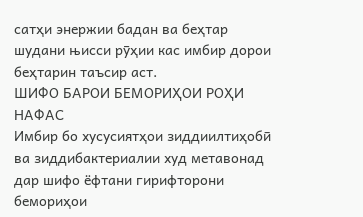сатҳи энержии бадан ва беҳтар шудани њисси рӯҳии кас имбир дорои беҳтарин таъсир аст.
ШИФО БАРОИ БЕМОРИҲОИ РОҲИ НАФАС
Имбир бо хусусиятҳои зиддиилтиҳобӣ ва зиддибактериалии худ метавонад дар шифо ёфтани гирифторони бемориҳои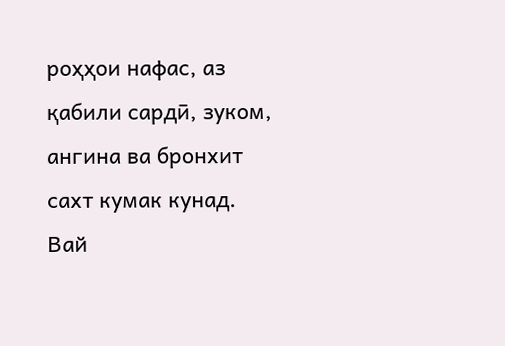роҳҳои нафас, аз қабили сардӣ, зуком, ангина ва бронхит сахт кумак кунад. Вай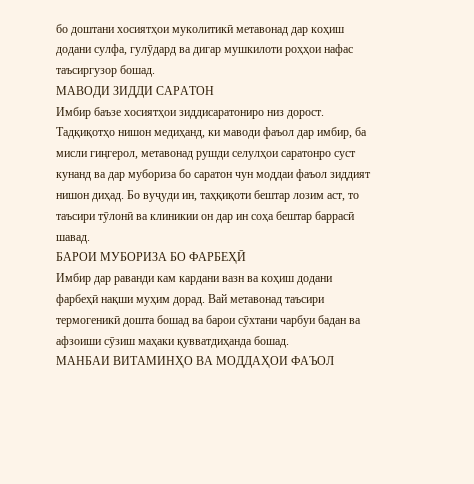бо доштани хосиятҳои муколитикӣ метавонад дар коҳиш додани сулфа, гулӯдард ва дигар мушкилоти роҳҳои нафас таъсиргузор бошад.
МАВОДИ ЗИДДИ САРАТОН
Имбир баъзе хосиятҳои зиддисаратониро низ дорост. Тадқиқотҳо нишон медиҳанд, ки маводи фаъол дар имбир, ба мисли гиңгерол, метавонад рушди селулҳои саратонро суст кунанд ва дар мубориза бо саратон чун моддаи фаъол зиддият нишон диҳад. Бо вуҷуди ин, таҳқиқоти бештар лозим аст, то таъсири тӯлонӣ ва клиникии он дар ин соҳа бештар баррасӣ шавад.
БАРОИ МУБОРИЗА БО ФАРБЕҲӢ
Имбир дар раванди кам кардани вазн ва коҳиш додани фарбеҳӣ нақши муҳим дорад. Вай метавонад таъсири термогеникӣ дошта бошад ва барои сӯхтани чарбуи бадан ва афзоиши сӯзиш маҳаки қувватдиҳанда бошад.
МАНБАИ ВИТАМИНҲО ВА МОДДАҲОИ ФАЪОЛ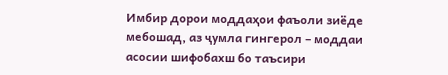Имбир дорои моддаҳои фаъоли зиёде мебошад, аз ҷумла гингерол – моддаи асосии шифобахш бо таъсири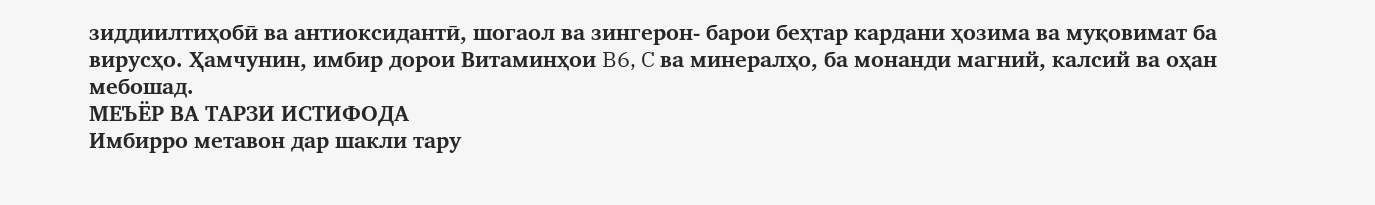зиддиилтиҳобӣ ва антиоксидантӣ, шогаол ва зингерон- барои беҳтар кардани ҳозима ва муқовимат ба вирусҳо. Ҳамчунин, имбир дорои Витаминҳои B6, C ва минералҳо, ба монанди магний, калсий ва оҳан мебошад.
МЕЪЁР ВА ТАРЗИ ИСТИФОДА
Имбирро метавон дар шакли тару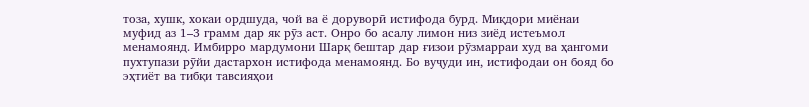тоза, хушк, хокаи ордшуда, чой ва ё доруворӣ истифода бурд. Миқдори миёнаи муфид аз 1–3 грамм дар як рӯз аст. Онро бо асалу лимон низ зиёд истеъмол менамоянд. Имбирро мардумони Шарқ бештар дар ғизои рӯзмарраи худ ва ҳангоми пухтупази рӯйи дастархон истифода менамоянд. Бо вуҷуди ин, истифодаи он бояд бо эҳтиёт ва тибқи тавсияҳои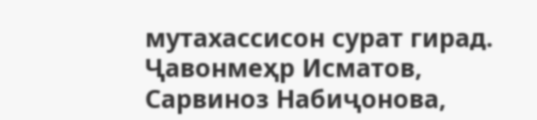мутахассисон сурат гирад.
Ҷавонмеҳр Исматов,
Сарвиноз Набиҷонова,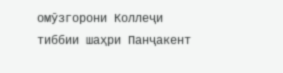омӯзгорони Коллеҷи тиббии шаҳри Панҷакент